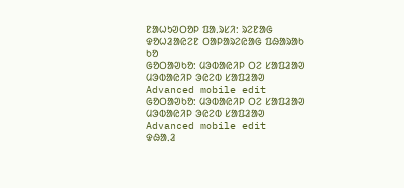ᱱᱟᱦᱩᱣᱛᱚᱞ ᱯᱟᱹᱨᱥᱤ: ᱨᱮᱱᱟᱜ ᱫᱚᱦᱲᱟᱭᱮᱱ ᱛᱟᱞᱟᱨᱮᱭᱟᱜ ᱯᱷᱟᱨᱟᱠ ᱠᱚ
ᱜᱚᱛᱟᱣᱠᱚ: ᱢᱳᱵᱟᱭᱤᱞ ᱛᱮ ᱥᱟᱯᱲᱟᱣ ᱢᱳᱵᱟᱭᱤᱞ ᱳᱭᱮᱵ ᱥᱟᱯᱲᱟᱣ Advanced mobile edit
ᱜᱚᱛᱟᱣᱠᱚ: ᱢᱳᱵᱟᱭᱤᱞ ᱛᱮ ᱥᱟᱯᱲᱟᱣ ᱢᱳᱵᱟᱭᱤᱞ ᱳᱭᱮᱵ ᱥᱟᱯᱲᱟᱣ Advanced mobile edit
ᱫᱷᱟᱹᱲ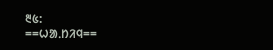᱓᱕:
==ᱦᱟᱹᱴᱤᱧ==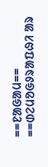==ᱱᱟᱜᱟᱢ==
==ᱰᱮᱢᱚᱜᱽᱨᱟᱯᱷᱤ ᱟᱨ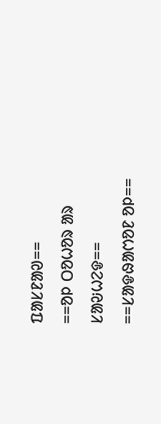ᱯᱟᱥᱱᱟᱣ==
==ᱚᱞ ᱛᱚᱦᱚᱨ ᱟᱨ ᱥᱟᱶᱦᱮᱫ==
==ᱥᱟᱫᱷᱟᱬᱚᱱ ᱚᱞ==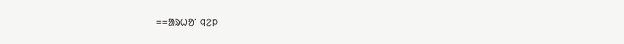==ᱟᱨᱦᱚᱸ ᱧᱮᱞ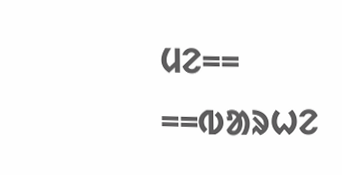ᱢᱮ==
==ᱵᱟᱨᱦᱮ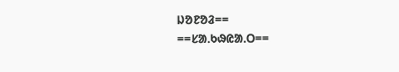ᱡᱚᱱᱚᱲ==
==ᱥᱟᱹᱠᱷᱭᱟᱹᱛ==